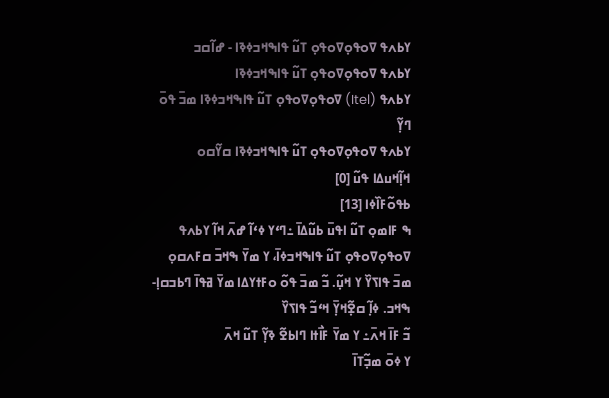ߌߕߍߟ ߜߋߟߋ߲ߜߋߟߋ߲ ߠߎ߬ ߟߊߒߞߏߦߢߊ - ߝߊ߬ߛߏ
ߌߕߍߟ ߜߋߟߋ߲ߜߋߟߋ߲ ߠߎ߬ ߟߊߒߞߏߦߢߊ
ߌߕߍߟ (Itel) ߜߋߟߋ߲ߜߋߟߋ߲ ߠߎ߬ ߟߊߒߞߏߦߢߊ ߘߏ߫ ߟߋ߫ ߣߌ߲߬
ߌߕߍߟ ߜߋߟߋ߲ߜߋߟߋ߲ ߠߎ߬ ߟߊߒߞߏߦߢߊ ߛߌ߬ߛߋ
ߞߊ߲߬ߞߎߡߊ ߟߎ߬ [0]
ߕߟߋ߬ߓߊ߰ߦߊ [13]
ߒ ߓߊߘߋ߲ ߠߎ߬ ߊߟߎ߫ ߕߎ߬ߡߊ߫ ߸ߣߵߌ ߦߵߊ߬ ߝߍ߫ ߞߊ߬ ߌߕߍߟ ߜߋߟߋ߲ߜߋߟߋ߲ ߠߎ߬ ߟߊߒߞߏߦߊ߫، ߌ ߘߌ߫ ߒߞߏ߫ ߛߓߍߛߋ߲ ߘߏ߫ ߟߊߖߌ߰ ߌ ߞߎ߲߬. ߏ߬ ߘߏ߫ ߟߋ߬ ߋߓߙߌߡߊ ߘߌ߫ ߥߟߊ߫ ߣߕߏߛߊ߲-ߒߞߏ. ߦߊ߲߬ ߛߐ߲߬ߞߌ߲߫ ߞߵߏ߬ ߟߊߖߌ߰
ߏ߬ ߓߊ߫ ߞߍ߫߸ ߌ ߘߌ߫ ߓߊ߯ߙߊ ߣߊߕߐ߬ ߢߌ߲߬ ߠߎ߬ ߞߍ߫
ߌ ߦߋ߫ ߘߏ߲߬ߠߊ߫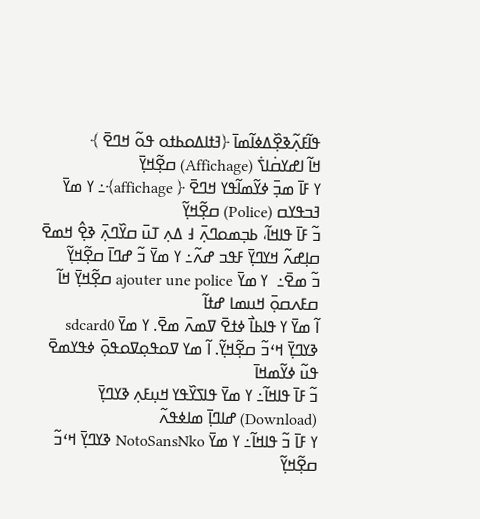ߟߊ߬ߓߍ߲߬ߢߐ߲߰ߡߦߊ߬ߘߊ߫ ﴿ߔߙߊߡߋߕߙߋ ߟߋ߬ ߞߣߐ߫ ﴾
ߞߊ߬ ߊߝߌߛ߭ߊߖ߭ (Affichage) ߛߐ߲߬ߞߌ߲߫
ߌ ߓߊ߫ ߘߏ߲߫ ߦߌ߬ߘߊ߬ߟߌ ߞߣߐ߫ ﴿ affichage﴾߸ ߌ ߘߌ߫ ߔߏߟߌߛ (Police) ߛߐ߲߬ߞߌ߲߬
ߏ߬ ߓߊ߫ ߟߊߞߊ߬، ߕߏ߲ߘߋߣߍ߲߫ ߃ ߡߍ߲ ߠߎ߫ ߛߌ߰ߣߍ߲߫ ߢߐ߲߮ ߞߘߐ߫ ߛߊ߲ߝߍ߬ ߞߌߣߌ߲߫ ߓߟߏ ߝߍ߬߸ ߌ ߘߌ߫ ߏ߬ ߝߣߊ߫ ߛߐ߲߬ߞߌ߲߬
ߏ߬ ߘߐ߫߸  ߌ ߘߌ߫ ajouter une police ߛߐ߲߬ߞߌ߲߫ ߞߊ߬ ߛߓߍߛߋ߲߫ ߞߎߘߊ ߝߙߊ߬
ߊ߬ ߘߌ߫ ߌ ߟߊߕߊ߯ ߦߙߐ߫ ߜߘߍ߫ ߘߐ߫. ߌ ߘߌ߫ sdcard0 ߢߌߣߌ߲߫ ߞߵߏ߬ ߛߐ߲߬ߞߌ߲߬. ߊ߬ ߘߌ ߜߋߟߋ߲ߜߋߟߋ߲߫ ߦߟߌߘߐ߫ ߟߎ߬ ߦߌ߬ߘߞߊ߫
ߏ߬ ߓߊ߫ ߟߊߞߊ߬߸ ߌ ߘߌ߫ ߟߊߖߌ߰ߟߌ ߞߎ߲ߓߍ߲ ߢߌߣߌ߲߫ (Download) ߝߊߣߊ߲߫ ߘߊߦߟߍ߬
ߌ ߓߊ߫ ߏ߬ ߟߊߞߊ߬߸ ߌ ߘߌ߫ NotoSansNko ߢߌߣߌ߲߫ ߞߵߏ߬ ߛߐ߲߬ߞߌ߲߬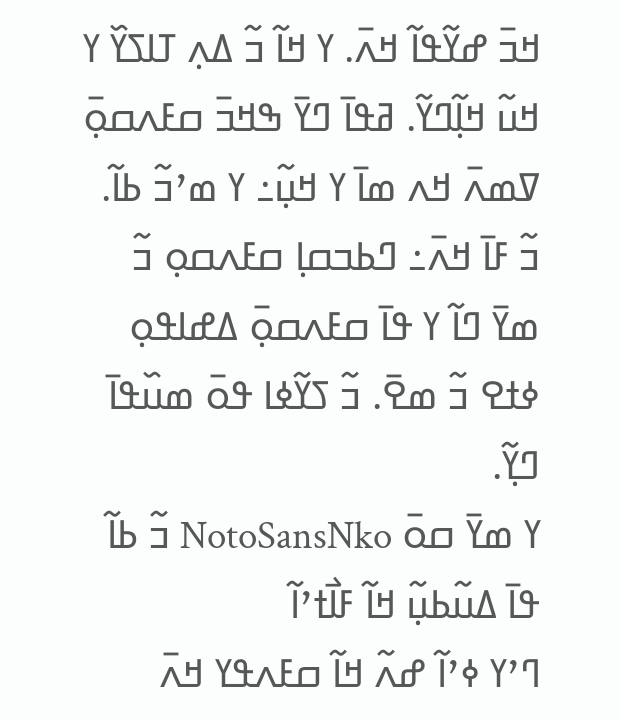ߞߏ߫ ߝߌ߬ߟߊ߬ ߞߍ߫. ߌ ߞߊ߬ ߏ߬ ߡߍ߲ ߠߊߖߌ߰ ߌ ߞߎ߬ ߞߊ߲߬ߣߌ߬. ߥߟߊ߫ ߣߌ߫ ߒߞߏ߫ ߛߓߍߛߋ߲߫ ߜߘߍ߫ ߞߍ ߘߊ߫ ߌ ߞߎ߲߬߸ ߌ ߘߴߏ߬ ߕߊ߬.
ߏ߬ ߓߊ߫ ߞߍ߫߸ ߣߕߏߛߊ߲ ߛߓߍߛߋ߲ ߏ߬ ߘߌ߫ ߣߊ߬ ߌ ߟߊ߫ ߛߓߍߛߋ߲߫ ߡߝߊߟߋ߲ ߦߙߐ ߏ߬ ߘߐ߫. ߏ߬ ߖߌ߬ߦߊ ߟߋ߫ ߘߎ߰ߟߊ߫ ߣߌ߲߬.
ߌ ߘߌ߫ ߛߋ߫ NotoSansNko ߏ߬ ߕߊ߬ ߟߊ߫ ߡߎ߬ߕߎ߲߬ ߞߊ߬ ߓߊ߯ߙߴߊ߬
ߣߴߌ ߦߴߊ߬ ߝߍ߬ ߞߊ߬ ߛߓߍߟߌ ߞߍ߫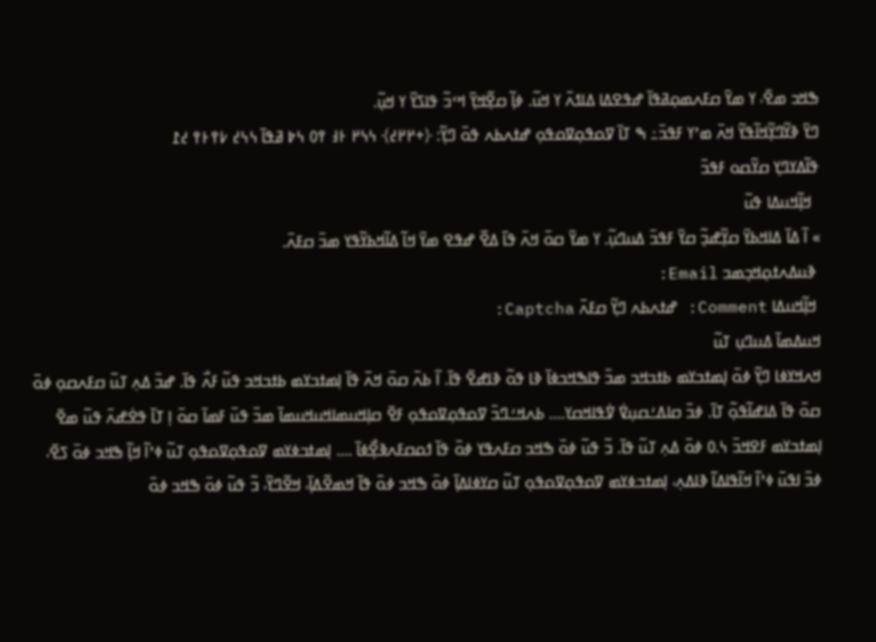ߒߞߏ ߘߐ߫، ߌ ߘߌ߫ ߛߓߍߘߋ߲ߥߟߊ߫ ߝߟߐߡߊ ߡߊߗߍ߫ ߌ ߞߎ߬. ߦߊ߲߬ ߛߐ߲߬ߞߌ߲߫ ߞߵߏ߬ ߟߊߖߌ߰ ߌ ߞߎ߲߬.
ߣߌ߫ ߢߌ߬ߣߌ߲߬ߞߊ߬ߟߌ߬ ߞߍ߫ ߘߴߌ ߓߟߏ߫߸ ߒ ߠߊ߫ ߜߋߟߋ߲ߜߋߟߋ߲ ߝߙߍߕߍ ߟߋ߫ ߣߌ߲߬: ﴿+߂߂߄﴾ ߆߆߂ ߅߃ ߉߀ ߆߈ ߥߟߊ߫ ߆߆߄ ߇߉߅߉ ߄߁
ߟߊ߬ߡߌߣߌ߲ ߛߌ߬ߛߋ ߓߟߏ߫
  ߞߊ߲߬ߞߎߡߊ ߟߎ߬
» ߊ߬ ߡߊ߫ ߡߊߞߕߌ߫ ߛߌ߲߬ߝߏ߲߬ ߛߌ߫ ߓߟߏ߫ ߡߎߣߎ߲߬. ߌ ߘߌ߫ ߛߋ߫ ߞߍ߫ ߟߊ߫ ߡߐ߰ ߝߟߐ ߘߌ߫ ߞߊ߬ ߡߊ߬ߞߕߌ߬ߟߌ ߘߏ߫ ߛߓߍ߫.
 ߢߎߡߍߙߋ߲ߞߏ߲ߘߏ Email:
 ߞߊ߲߬ߞߎߡߊ Comment: ߝߙߍߕߍ ߣߌ߲߬ ߛߓߍ߫ Captcha:
ߞߎߡߘߊ߫ ߡߎߣߎ߲ ߠߎ߬
ߞߍߞߌߦߊ ߣߌ߲߬ ߦߋ߫ ߊ߲ߘߙߏߌߘ ߕߙߏߞߏ ߘߏ߫ ߟߊߒߞߏߦߊ߫ ߢߊ ߟߋ߬ ߢߊߝߐ߫ ߟߊ߫. ߊ߬ ߕߍ߫ ߛߋ߫ ߞߍ߫ ߟߊ߫ ߊ߲ߘߙߏߌߘ ߕߙߏߞߏ ߟߎ߬ ߓߍ߯ ߟߊ߫. ߝߏ߫ ߡߍ߲ ߠߎ߬ ߛߓߍߛߋ߲ ߦߋ߫ ߛߋ߫ ߟߊ߫ ߡߊߝߊ߬ߟߋ߲߬ ߠߊ߫. ߦߏ߫ ߛߊߡߑߛߎ߲ߜ߭ ߜ߭ߟߊߞߛߌ.... ߕߍߞߑߣߏ߫ ߜߋߟߋ߲ߜߋߟߋ߲ ߓߐ߫ ߛߊ߲ߞߎߘߊߞߎߞߎߘߊ߫ ߘߏ߫ ߟߎ߫ ߓߘߊ߫ ߛߋ߫ ߊ߲ ߠߊ߫ ߟߐ߭ߝߍ߫ ߟߎ߬ ߘߐ߫ ߊ߲ߘߙߏߌߘ ߓߐߞߏ߫ ߆.߀ ߦߋ߫ ߡߍ߲ ߠߎ߬ ߟߊ߫. ߏ߬ ߟߎ߬ ߦߋ߫ ߒߞߏ ߛߓߍߟߌ ߦߋ߫ ߟߊ߫ ߗߋߛߓߍߢߐ߲߯ߦߊ߫ .... ߊ߲ߘߙߏߦߌߘ ߜߋߟߋ߲ߜߋߟߋ߲ ߠߎ߬ ߦߴߊ߬ ߞߊ߲߬ ߒߞߏ ߦߋ߫ ߖߐ߫، ߦߏ߫ ߊߟߎ߫ ߦߴߊ߬ ߞߊ߬ߟߊߡߊ߬ ߢߊߡߍ߲، ߊ߲ߘߙߏߦߌߘ ߜߋߟߋ߲ߜߋߟߋ߲ ߠߎ߬ ߛߌߦߊߡߊ߲߫ ߦߋ߫ ߒߞߏ ߦߋ߫ ߟߊ߫ ߞߘߐ߬ߡߊ߲߫، ߞߐ߬ߣߌ߬، ߏ߬ ߟߎ߬ ߦߋ߫ ߒߞߏ ߦߋ߫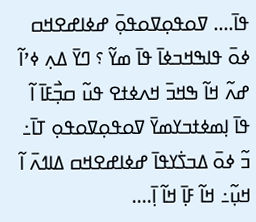ߟߊ߫.... ߜߋߟߋ߲ߜߋߟߋ߲߫ ߝߦߊߝߐߞߛ ߦߋ߫ ߟߊߒߞߏߦߊ߫ ߟߊ߫ ߘߌ߬ ؟ ߣߌ߫ ߡߍ߲ ߦߴߊ߬ ߝߍ߬ ߞߊ߬ ߒߞߏ߫ ߞߍߦߙߐ ߟߎ߬ ߛߏ߲߯ߓߊ߫ ߊ߬ ߟߊ߫ ߊ߲ߘߦߙߏߌߘߌ߫ ߜߋߟߋ߲ߜߋߟߋ߲ ߠߊ߫߸ ߏ߬ ߦߋ߫ ߡߏߖ߭ߌߟߊ߫ ߝߦߊߝߐߞߛ ߡߊߗߍ߫ ߊ߬ ߞߎ߲߬߸ ߞߊ߬ ߓߊ߲߫ ߞߊ߬ ߊ߲߫....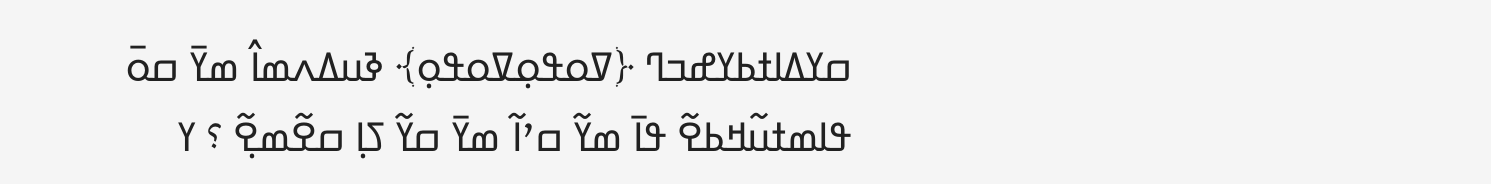ߛߌߡߊߙߕߌߝߏߣ ﴿ߜߋߟߋ߲ߜߋߟߋ߲﴾ ߢߎߡߍߘߊ߮ ߘߌ߫ ߛߋ߫ ߟߊߘߙߎ߬ߞߕߐ߬ ߟߊ߫ ߘߌ߬ ߛߴߊ߬ ߘߌ߫ ߛߌ߬ ߖߊ߲ ߛߐ߬ߘߐ߲߬ ؟ ߌ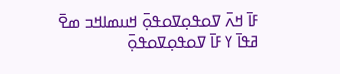ߓߊ߫ ߞߍ߫ ߜߋߟߋ߲ߜߋߟߋ߲߫ ߞߎߘߊߞߏ ߘߐ߫ ߥߟߊ߫ ߌ ߓߊ߫ ߜߋߟߋ߲ߜߋߟߋ߲߫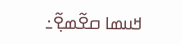ߞߎߘߊ ߛߐ߬ߘߐ߲߬߸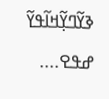ߢߌ߬ߣߌ߲߬ߞߊ߬ߟߌ߬ ߝߟߐ....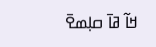ߞߊ߬ ߥߊ߫ ߛߊ߲ߘߐ߫